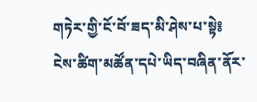གཏེར་གྱི་ངོ་བོ་ཟད་མི་ཤེས་པ་སྟེ༔ ངེས་ཚིག་མཚོན་དཔེ་ཡིད་བཞིན་ནོར་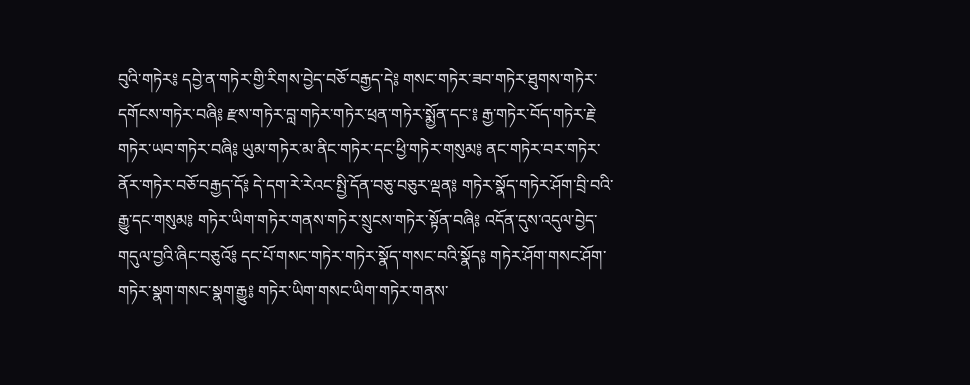བུའི་གཏེར༔ དབྱེ་ན་གཏེར་གྱི་རིགས་བྱེད་བཅོ་བརྒྱད་དེ༔ གསང་གཏེར་ཟབ་གཏེར་ཐུགས་གཏེར་དགོངས་གཏེར་བཞི༔ རྫས་གཏེར་བླ་གཏེར་གཏེར་ཕྲན་གཏེར་སྨྱོན་དང་༔ རྒྱ་གཏེར་བོད་གཏེར་རྗེ་གཏེར་ཡབ་གཏེར་བཞི༔ ཡུམ་གཏེར་མ་ནིང་གཏེར་དང་ཕྱི་གཏེར་གསུམ༔ ནང་གཏེར་བར་གཏེར་ནོར་གཏེར་བཅོ་བརྒྱད་དོ༔ དེ་དག་རེ་རེའང་སྤྱི་དོན་བཅུ་བཅུར་ལྡན༔ གཏེར་སྣོད་གཏེར་ཤོག་བྲི་བའི་རྒྱུ་དང་གསུམ༔ གཏེར་ཡིག་གཏེར་གནས་གཏེར་སྲུངས་གཏེར་སྟོན་བཞི༔ འདོན་དུས་འདུལ་བྱེད་གདུལ་བྱའི་ཞིང་བཅུའོ༔ དང་པོ་གསང་གཏེར་གཏེར་སྣོད་གསང་བའི་སྣོད༔ གཏེར་ཤོག་གསང་ཤོག་གཏེར་སྣག་གསང་སྣག་རྒྱུ༔ གཏེར་ཡིག་གསང་ཡིག་གཏེར་གནས་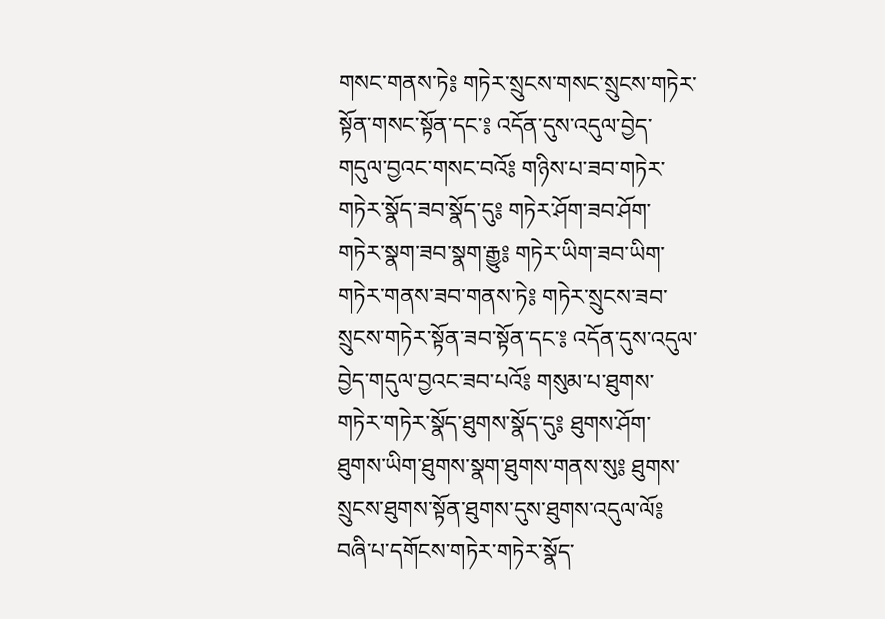གསང་གནས་ཏེ༔ གཏེར་སྲུངས་གསང་སྲུངས་གཏེར་སྟོན་གསང་སྟོན་དང་༔ འདོན་དུས་འདུལ་བྱེད་གདུལ་བྱའང་གསང་བའོ༔ གཉིས་པ་ཟབ་གཏེར་གཏེར་སྣོད་ཟབ་སྣོད་དུ༔ གཏེར་ཤོག་ཟབ་ཤོག་གཏེར་སྣག་ཟབ་སྣག་རྒྱུ༔ གཏེར་ཡིག་ཟབ་ཡིག་གཏེར་གནས་ཟབ་གནས་ཏེ༔ གཏེར་སྲུངས་ཟབ་སྲུངས་གཏེར་སྟོན་ཟབ་སྟོན་དང་༔ འདོན་དུས་འདུལ་བྱེད་གདུལ་བྱའང་ཟབ་པའོ༔ གསུམ་པ་ཐུགས་གཏེར་གཏེར་སྣོད་ཐུགས་སྣོད་དུ༔ ཐུགས་ཤོག་ཐུགས་ཡིག་ཐུགས་སྣག་ཐུགས་གནས་སུ༔ ཐུགས་སྲུངས་ཐུགས་སྟོན་ཐུགས་དུས་ཐུགས་འདུལ་ལོ༔ བཞི་པ་དགོངས་གཏེར་གཏེར་སྣོད་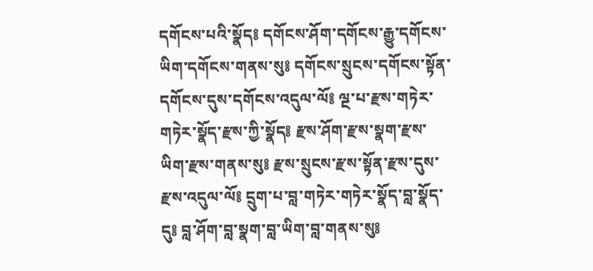དགོངས་པའི་སྣོད༔ དགོངས་ཤོག་དགོངས་རྒྱུ་དགོངས་ཡིག་དགོངས་གནས་སུ༔ དགོངས་སྲུངས་དགོངས་སྟོན་དགོངས་དུས་དགོངས་འདུལ་ལོ༔ ལྔ་པ་རྫས་གཏེར་གཏེར་སྣོད་རྫས་ཀྱི་སྣོད༔ རྫས་ཤོག་རྫས་སྣག་རྫས་ཡིག་རྫས་གནས་སུ༔ རྫས་སྲུངས་རྫས་སྟོན་རྫས་དུས་རྫས་འདུལ་ལོ༔ དྲུག་པ་བླ་གཏེར་གཏེར་སྣོད་བླ་སྣོད་དུ༔ བླ་ཤོག་བླ་སྣག་བླ་ཡིག་བླ་གནས་སུ༔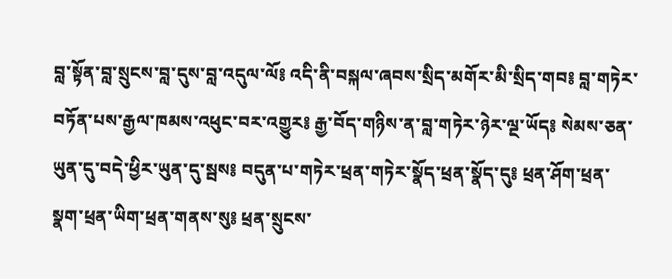བླ་སྟོན་བླ་སྲུངས་བླ་དུས་བླ་འདུལ་ལོ༔ འདི་ནི་བསྐལ་ཞབས་སྲིད་མགོར་མི་སྲིད་གབ༔ བླ་གཏེར་བཏོན་པས་རྒྱལ་ཁམས་འཕུང་བར་འགྱུར༔ རྒྱ་བོད་གཉིས་ན་བླ་གཏེར་ཉེར་ལྔ་ཡོད༔ སེམས་ཅན་ཡུན་དུ་བདེ་ཕྱིར་ཡུན་དུ་སྦས༔ བདུན་པ་གཏེར་ཕྲན་གཏེར་སྣོད་ཕྲན་སྣོད་དུ༔ ཕྲན་ཤོག་ཕྲན་སྣག་ཕྲན་ཡིག་ཕྲན་གནས་སུ༔ ཕྲན་སྲུངས་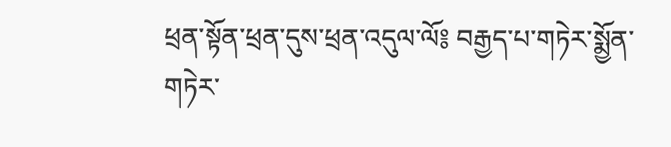ཕྲན་སྟོན་ཕྲན་དུས་ཕྲན་འདུལ་ལོ༔ བརྒྱད་པ་གཏེར་སྨྱོན་གཏེར་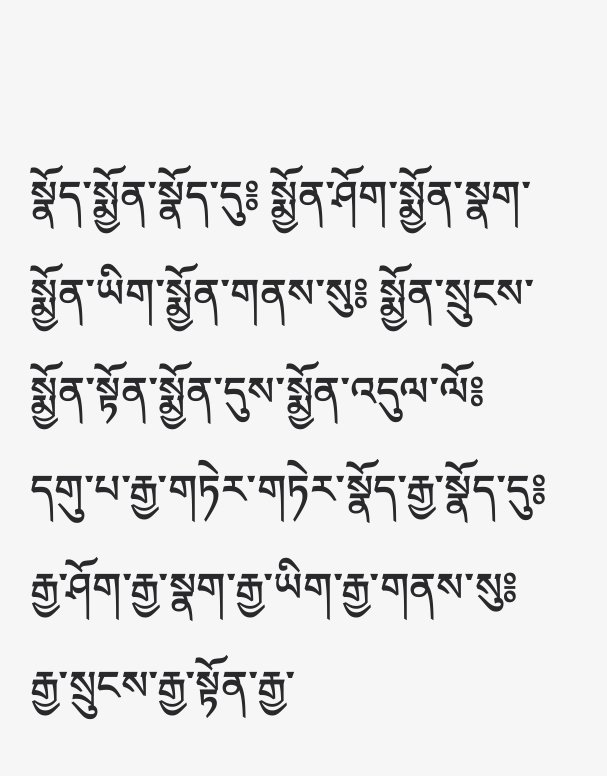སྣོད་སྨྱོན་སྣོད་དུ༔ སྨྱོན་ཤོག་སྨྱོན་སྣག་སྨྱོན་ཡིག་སྨྱོན་གནས་སུ༔ སྨྱོན་སྲུངས་སྨྱོན་སྟོན་སྨྱོན་དུས་སྨྱོན་འདུལ་ལོ༔ དགུ་པ་རྒྱ་གཏེར་གཏེར་སྣོད་རྒྱ་སྣོད་དུ༔ རྒྱ་ཤོག་རྒྱ་སྣག་རྒྱ་ཡིག་རྒྱ་གནས་སུ༔ རྒྱ་སྲུངས་རྒྱ་སྟོན་རྒྱ་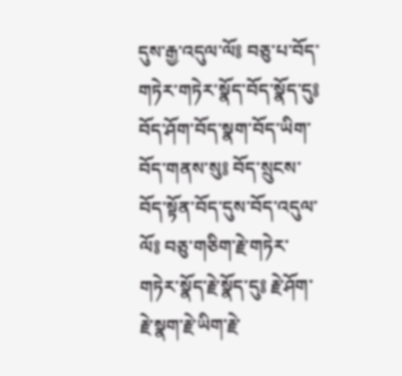དུས་རྒྱ་འདུལ་ལོ༔ བཅུ་པ་བོད་གཏེར་གཏེར་སྣོད་བོད་སྣོད་དུ༔ བོད་ཤོག་བོད་སྣག་བོད་ཡིག་བོད་གནས་སུ༔ བོད་སྲུངས་བོད་སྟོན་བོད་དུས་བོད་འདུལ་ལོ༔ བཅུ་གཅིག་རྗེ་གཏེར་གཏེར་སྣོད་རྗེ་སྣོད་དུ༔ རྗེ་ཤོག་རྗེ་སྣག་རྗེ་ཡིག་རྗེ་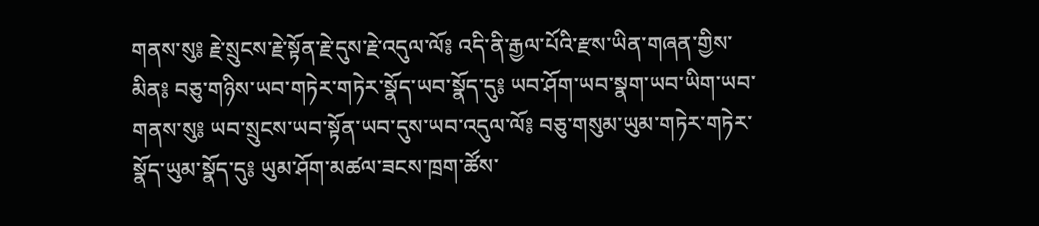གནས་སུ༔ རྗེ་སྲུངས་རྗེ་སྟོན་རྗེ་དུས་རྗེ་འདུལ་ལོ༔ འདི་ནི་རྒྱལ་པོའི་རྫས་ཡིན་གཞན་གྱིས་མིན༔ བཅུ་གཉིས་ཡབ་གཏེར་གཏེར་སྣོད་ཡབ་སྣོད་དུ༔ ཡབ་ཤོག་ཡབ་སྣག་ཡབ་ཡིག་ཡབ་གནས་སུ༔ ཡབ་སྲུངས་ཡབ་སྟོན་ཡབ་དུས་ཡབ་འདུལ་ལོ༔ བཅུ་གསུམ་ཡུམ་གཏེར་གཏེར་སྣོད་ཡུམ་སྣོད་དུ༔ ཡུམ་ཤོག་མཚལ་ཟངས་ཁྲག་ཚོས་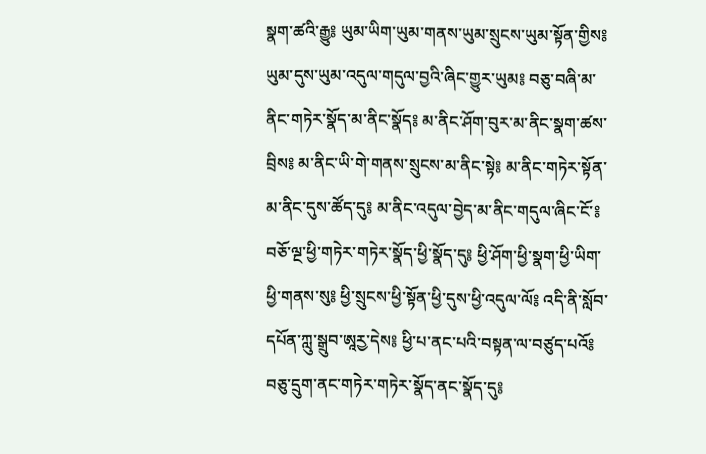སྣག་ཚའི་རྒྱུ༔ ཡུམ་ཡིག་ཡུམ་གནས་ཡུམ་སྲུངས་ཡུམ་སྟོན་གྱིས༔ ཡུམ་དུས་ཡུམ་འདུལ་གདུལ་བྱའི་ཞིང་གྱུར་ཡུམ༔ བཅུ་བཞི་མ་ནིང་གཏེར་སྣོད་མ་ནིང་སྣོད༔ མ་ནིང་ཤོག་བུར་མ་ནིང་སྣག་ཚས་བྲིས༔ མ་ནིང་ཡི་གེ་གནས་སྲུངས་མ་ནིང་སྟེ༔ མ་ནིང་གཏེར་སྟོན་མ་ནིང་དུས་ཚོད་དུ༔ མ་ནིང་འདུལ་བྱེད་མ་ནིང་གདུལ་ཞིང་ངོ་༔ བཅོ་ལྔ་ཕྱི་གཏེར་གཏེར་སྣོད་ཕྱི་སྣོད་དུ༔ ཕྱི་ཤོག་ཕྱི་སྣག་ཕྱི་ཡིག་ཕྱི་གནས་སུ༔ ཕྱི་སྲུངས་ཕྱི་སྟོན་ཕྱི་དུས་ཕྱི་འདུལ་ལོ༔ འདི་ནི་སློབ་དཔོན་ཀླུ་སྒྲུབ་ཨཱརྱ་དེས༔ ཕྱི་པ་ནང་པའི་བསྟན་ལ་བཙུད་པའོ༔ བཅུ་དྲུག་ནང་གཏེར་གཏེར་སྣོད་ནང་སྣོད་དུ༔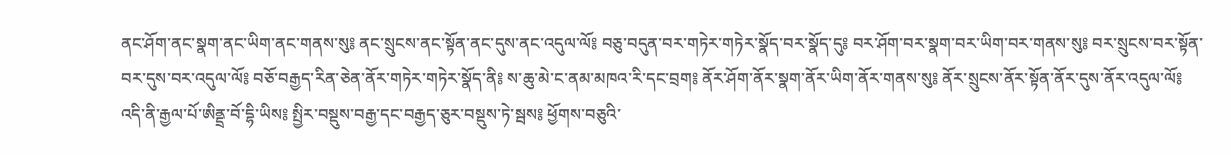ནང་ཤོག་ནང་སྣག་ནང་ཡིག་ནང་གནས་སུ༔ ནང་སྲུངས་ནང་སྟོན་ནང་དུས་ནང་འདུལ་ལོ༔ བཅུ་བདུན་བར་གཏེར་གཏེར་སྣོད་བར་སྣོད་དུ༔ བར་ཤོག་བར་སྣག་བར་ཡིག་བར་གནས་སུ༔ བར་སྲུངས་བར་སྟོན་བར་དུས་བར་འདུལ་ལོ༔ བཅོ་བརྒྱད་རིན་ཅེན་ནོར་གཏེར་གཏེར་སྣོད་ནི༔ ས་ཆུ་མེ་ང་ནམ་མཁའ་རི་དང་བྲག༔ ནོར་ཤོག་ནོར་སྣག་ནོར་ཡིག་ནོར་གནས་སུ༔ ནོར་སྲུངས་ནོར་སྟོན་ནོར་དུས་ནོར་འདུལ་ལོ༔ འདི་ནི་རྒྱལ་པོ་ཨིནྡྲ་བོ་དྷི་ཡིས༔ སྤྱིར་བསྡུས་བརྒྱ་དང་བརྒྱད་ཅུར་བསྡུས་ཏེ་སྦས༔ ཕྱོགས་བཅུའི་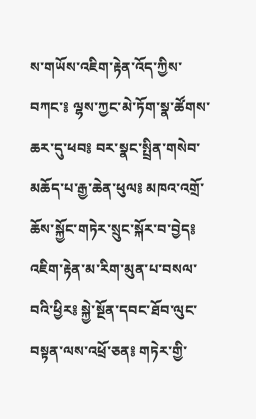ས་གཡོས་འཇིག་རྟེན་འོད་ཀྱིས་བཀང་༔ ལྷས་ཀྱང་མེ་ཏོག་སྣ་ཚོགས་ཆར་དུ་ཕབ༔ བར་སྣང་སྤྲིན་གསེབ་མཆོད་པ་རྒྱ་ཆེན་ཕུལ༔ མཁའ་འགྲོ་ཆོས་སྐྱོང་གཏེར་སྲུང་སྐོར་བ་བྱེད༔ འཇིག་རྟེན་མ་རིག་མུན་པ་བསལ་བའི་ཕྱིར༔ སྐྱེ་སྔོན་དབང་ཐོབ་ལུང་བསྟན་ལས་འཕྲོ་ཅན༔ གཏེར་གྱི་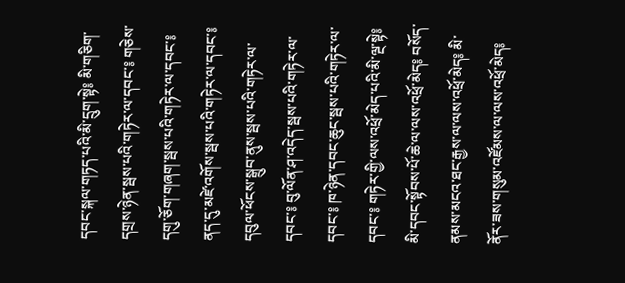དབང་སྐལ་གཏད་པའི་མི་དྲུག་སྟེ༔ མི་གཅིག་དགྲས་ཉེན་སྦས་པའི་གཏེར་ལ་དབང་༔ གཅེས་དགུ་ཅོག་གཞག་སྦས་པའི་གཏེར་ལ་དབང་༔ ནད་དུ་མཛེ་འགོས་སྦས་པའི་གཏེར་ལ་དབང་༔ དབུལ་ཕོངས་སྒྲུབ་ནུས་སྦས་པའི་གཏེར་ལ་དབང་༔ བུ་ལོན་ཤ་འདེད་སྦས་པའི་གཏེར་ལ་དབང་༔ ཁ་ཉེན་དབང་ཆུང་སྦས་པའི་གཏེར་ལ་དབང་༔ གཏེར་གྱི་ལས་འཕྲོ་མེད་པའི་མི་ལྔ་སྟེ༔ མི་དབང་སྟོབས་པོ་ཆེ་ལ་ལས་འཕྲོ་མེད༔ བསོད་ནམས་མངའ་ཐང་རྒྱས་ལ་ལས་འཕྲོ་མེད༔ མི་ནོར་ཟས་གསུམ་འཛོམས་ལ་ལས་འཕྲོ་མེད༔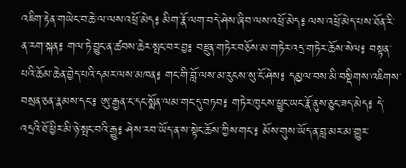འཇིག་རྟེན་གཡེང་བ་ཆེ་ལ་ལས་འཕྲོ་མེད༔ མིག་རྣོ་ལག་བདེ་ཤེས་ཞིབ་ལས་འཕྲོ་མེད༔ ལས་འཕྲོ་མེད་པས་ཐོན་རི་ན་རག་སྐན༔ གལ་ཏེ་བྱུང་ན་ཚབས་ཆེར་སྤང་བར་བྱ༔ བརྫུན་གཏེར་བཅོས་མ་གཏེར་འདྲ་གཏེར་ཆོས་སེལ༔ བསྟན་པའི་ཆོམ་ཆེན་བྱེད་པའི་དམར་ལས་མཁན༔ གང་གི་བློ་ལས་མ་རུངས་སུ་ངོ་ཤེས༔ དམྱལ་བས་མི་བསྡིགས་འཇིགས་བསྲན་ཅན་རྣམས་དང་༔ ཨུ་རྒྱན་ང་དང་སྨོན་ལམ་གང་དུ་བཏབ༔ གཏེར་ཁུངས་ཕྱུང་ཡང་རྣོ་ནུས་ཅུང་ཟད་མེད༔ དེ་འདྲའི་ཐོ་ཕྱིར་མི་ཉེ་སྤང་བའི་རྒྱུ༔ ཤེས་རབ་ཡོད་ན་ས་སྟེང་ཆོས་ཀྱིས་གང་༔ མོས་གུས་ཡོད་ན་བླ་མར་མ་གྱུར་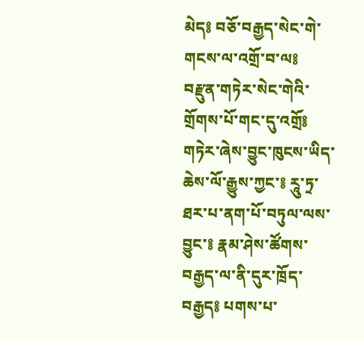མེད༔ བཅོ་བརྒྱད་སེང་གེ་གངས་ལ་འགྲོ་བ་ལ༔ བརྫུན་གཏེར་སེང་གེའི་གྲོགས་པོ་གང་དུ་འགྲོ༔ གཏེར་ཞེས་བྱུང་ཁུངས་ཡིད་ཆེས་ལོ་རྒྱུས་ཀྱང་༔ རཱུ་ཏྲ་ཐར་པ་ནག་པོ་བཏུལ་ལས་བྱུང་༔ རྣམ་ཤེས་ཚོགས་བརྒྱད་ལ་ནི་དུར་ཁྲོད་བརྒྱད༔ པགས་པ་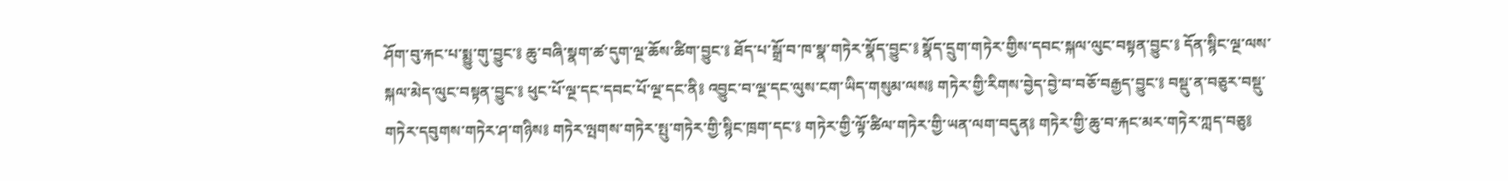ཤོག་བུ་རྐང་པ་སྨྱུ་གུ་བྱུང་༔ ཆུ་བཞི་སྣག་ཚ་དུག་ལྔ་ཆོས་ཚིག་བྱུང་༔ ཐོད་པ་སྒྲོ་བ་ཁ་སྣ་གཏེར་སྣོད་བྱུང་༔ སྣོད་དྲུག་གཏེར་གྱིས་དབང་སྐལ་ལུང་བསྟན་བྱུང་༔ དོན་སྙིང་ལྔ་ལས་སྐལ་མེད་ལུང་བསྟན་བྱུང་༔ ཕུང་པོ་ལྔ་དང་དབང་པོ་ལྔ་དང་ནི༔ འབྱུང་བ་ལྔ་དང་ལུས་ངག་ཡིད་གསུམ་ལས༔ གཏེར་གྱི་རིགས་བྱེད་བྱེ་བ་བཅོ་བརྒྱད་བྱུང་༔ བསྡུ་ན་བཅུར་བསྡུ་གཏེར་དབུགས་གཏེར་ཤ་གཉིས༔ གཏེར་ལྤགས་གཏེར་སྤུ་གཏེར་གྱི་སྙིང་ཁྲག་དང་༔ གཏེར་གྱི་ལྟོ་ཚིལ་གཏེར་གྱི་ཡན་ལག་བདུན༔ གཏེར་གྱི་ཆུ་བ་རྐང་མར་གཏེར་ཀླད་བཅུ༔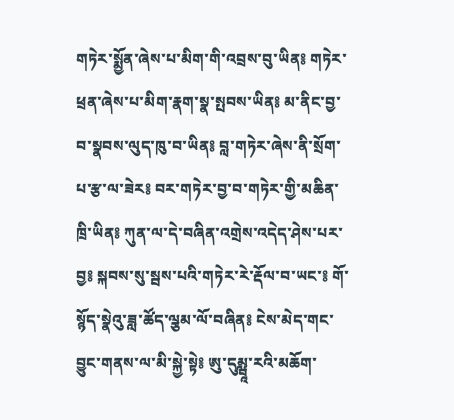གཏེར་སྨྱོན་ཞེས་པ་མིག་གི་འབྲས་བུ་ཡིན༔ གཏེར་ཕྲན་ཞེས་པ་མིག་རྣག་སྣ་སྤབས་ཡིན༔ མ་ནིང་བྱ་བ་སྣབས་ལུད་ཁུ་བ་ཡིན༔ བླ་གཏེར་ཞེས་ནི་སྲོག་པ་རྩ་ལ་ཟེར༔ བར་གཏེར་བྱ་བ་གཏེར་གྱི་མཆིན་ཁྲི་ཡིན༔ ཀུན་ལ་དེ་བཞིན་འགྲེས་འདེད་ཤེས་པར་བྱ༔ སྐབས་སུ་སྦས་པའི་གཏེར་རེ་རྡོལ་བ་ཡང་༔ གོ་སྙོད་སྣེའུ་ཟླ་ཚོད་ལྕམ་ལོ་བཞིན༔ ངེས་མེད་གང་བྱུང་གནས་ལ་མི་སྐྱེ་སྟེ༔ ཨུ་དུམྺཱ་རའི་མཆོག་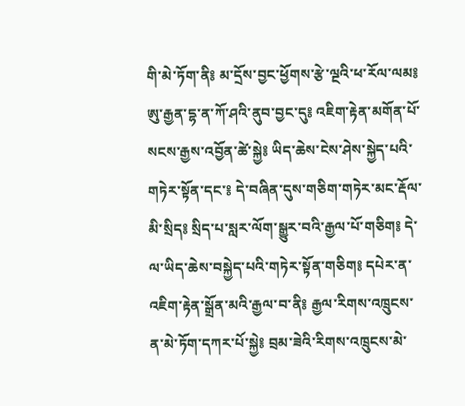གི་མེ་ཏོག་ནི༔ མ་དྲོས་བྱང་ཕྱོགས་རྩེ་ལྔའི་ཕ་རོལ་ལམ༔ ཨུ་རྒྱན་དྷ་ན་ཀོ་ཤའི་ནུབ་བྱང་དུ༔ འཇིག་རྟེན་མགོན་པོ་སངས་རྒྱས་འབྱོན་ཚེ་སྐྱེ༔ ཡིད་ཆེས་ངེས་ཤེས་སྐྱེད་པའི་གཏེར་སྟོན་དང་༔ དེ་བཞིན་དུས་གཅིག་གཏེར་མང་རྡོལ་མི་སྲིད༔ སྲིད་པ་སླར་ལོག་སྒྱུར་བའི་རྒྱལ་པོ་གཅིག༔ དེ་ལ་ཡིད་ཆེས་བསྐྱེད་པའི་གཏེར་སྟོན་གཅིག༔ དཔེར་ན་འཇིག་རྟེན་སྒྲོན་མའི་རྒྱལ་བ་ནི༔ རྒྱལ་རིགས་འཁྲུངས་ན་མེ་ཏོག་དཀར་པོ་སྐྱེ༔ བྲམ་ཟེའི་རིགས་འཁྲུངས་མེ་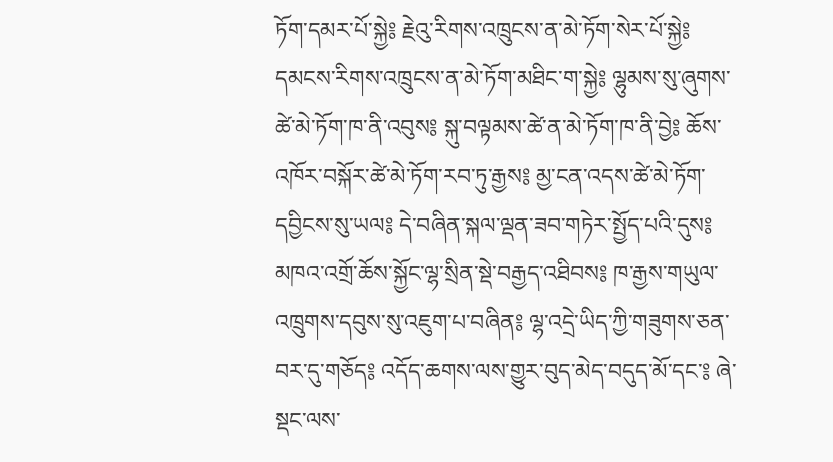ཏོག་དམར་པོ་སྐྱེ༔ རྗེའུ་རིགས་འཁྲུངས་ན་མེ་ཏོག་སེར་པོ་སྐྱེ༔ དམངས་རིགས་འཁྲུངས་ན་མེ་ཏོག་མཐིང་ག་སྐྱེ༔ ལྷུམས་སུ་ཞུགས་ཚེ་མེ་ཏོག་ཁ་ནི་འབུས༔ སྐུ་བལྟམས་ཚེ་ན་མེ་ཏོག་ཁ་ནི་བྱེ༔ ཆོས་འཁོར་བསྐོར་ཚེ་མེ་ཏོག་རབ་ཏུ་རྒྱས༔ མྱ་ངན་འདས་ཚེ་མེ་ཏོག་དབྱིངས་སུ་ཡལ༔ དེ་བཞིན་སྐལ་ལྡན་ཟབ་གཏེར་སྤྱོད་པའི་དུས༔ མཁའ་འགྲོ་ཆོས་སྐྱོང་ལྷ་སྲིན་སྡེ་བརྒྱད་འཐིབས༔ ཁ་རྒྱས་གཡུལ་འཁྲུགས་དབུས་སུ་འཇུག་པ་བཞིན༔ ལྷ་འདྲེ་ཡིད་ཀྱི་གཟུགས་ཅན་བར་དུ་གཅོད༔ འདོད་ཆགས་ལས་གྱུར་བུད་མེད་བདུད་མོ་དང་༔ ཞེ་སྡང་ལས་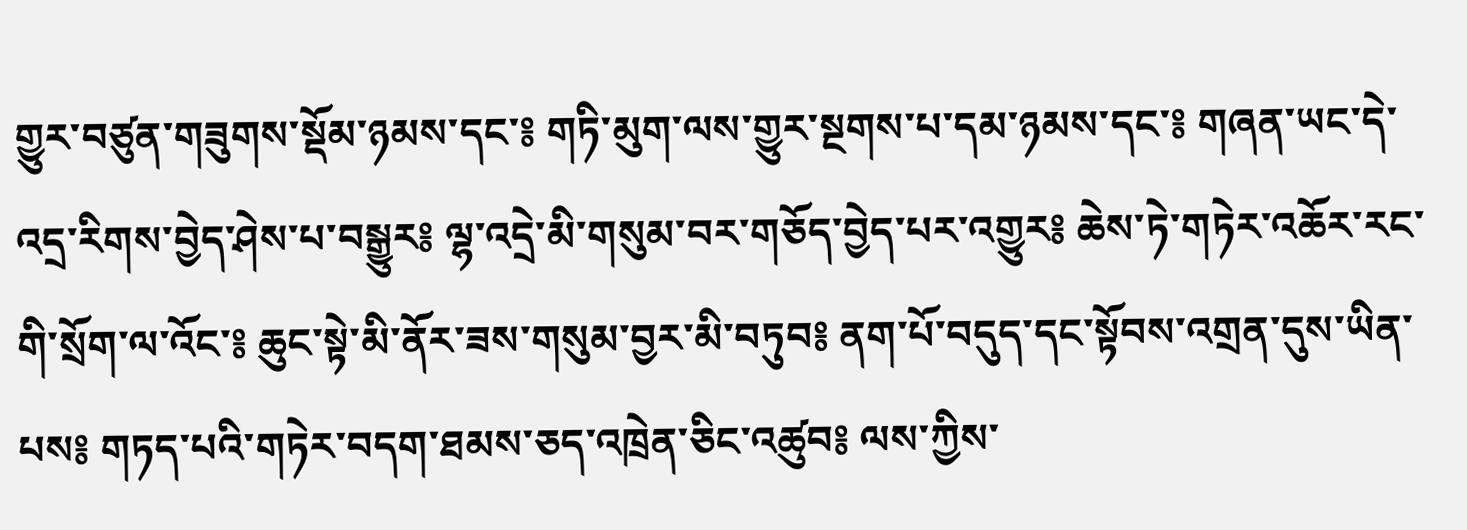གྱུར་བཙུན་གཟུགས་སྡོམ་ཉམས་དང་༔ གཏི་མུག་ལས་གྱུར་སྔགས་པ་དམ་ཉམས་དང་༔ གཞན་ཡང་དེ་འདྲ་རིགས་བྱེད་ཤེས་པ་བསྒྱུར༔ ལྷ་འདྲེ་མི་གསུམ་བར་གཅོད་བྱེད་པར་འགྱུར༔ ཆེས་ཏེ་གཏེར་འཆོར་རང་གི་སྲོག་ལ་འོང་༔ ཆུང་སྟེ་མི་ནོར་ཟས་གསུམ་བྱར་མི་བཏུབ༔ ནག་པོ་བདུད་དང་སྟོབས་འགྲན་དུས་ཡིན་པས༔ གཏད་པའི་གཏེར་བདག་ཐམས་ཅད་འཁྲེན་ཅིང་འཚུབ༔ ལས་ཀྱིས་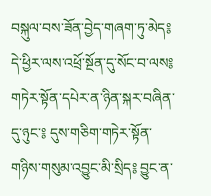བསྐུལ་བས་ཟོན་བྱེད་གཞག་ཏུ་མེད༔ དེ་ཕྱིར་ལས་འཕྲོ་སྔོན་དུ་སོང་བ་ལས༔ གཏེར་སྟོན་དཔེར་ན་ཉིན་སྐར་བཞིན་དུ་ཉུང་༔ དུས་གཅིག་གཏེར་སྟོན་གཉིས་གསུམ་འབྱུང་མི་སྲིད༔ བྱུང་ན་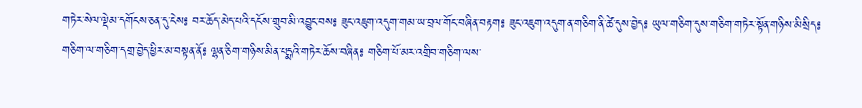གཏེར་སེལ་ལྡེམ་དགོངས་ཅན་དུ་ངེས༔ བར་ཆོད་མེད་པའི་དངོས་གྲུབ་མི་འབྱུང་བས༔ ཟུང་འཇུག་འདུག་གམ་ཡ་བྲལ་གོང་བཞིན་བརྟག༔ ཟུང་འཇུག་འདུག་ན་གཅིག་ནི་ཚེ་དུས་བྱེད༔ ཡུལ་གཅིག་དུས་གཅིག་གཏེར་སྟོན་གཉིས་མིསྲིད༔ གཅིག་ལ་གཅིག་དགྲ་བྱེད་ཕྱིར་མ་བསྟན་ནོ༔ ལྷན་ཅིག་གཉིས་མིན་པདྨའི་གཏེར་ཆོས་བཞིན༔ གཅིག་པོ་མར་འགྲིབ་གཅིག་ལས་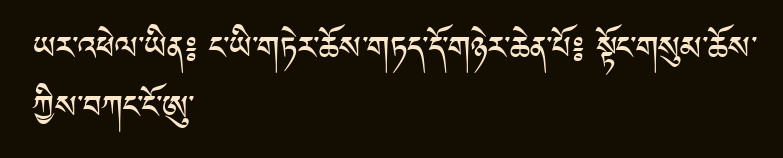ཡར་འཕེལ་ཡིན༔ ང་ཡི་གཏེར་ཆོས་གཏད་དོ་གཉེར་ཆེན་པོ༔ སྟོང་གསུམ་ཆོས་ཀྱིས་བཀང་ངོ་ཨུ་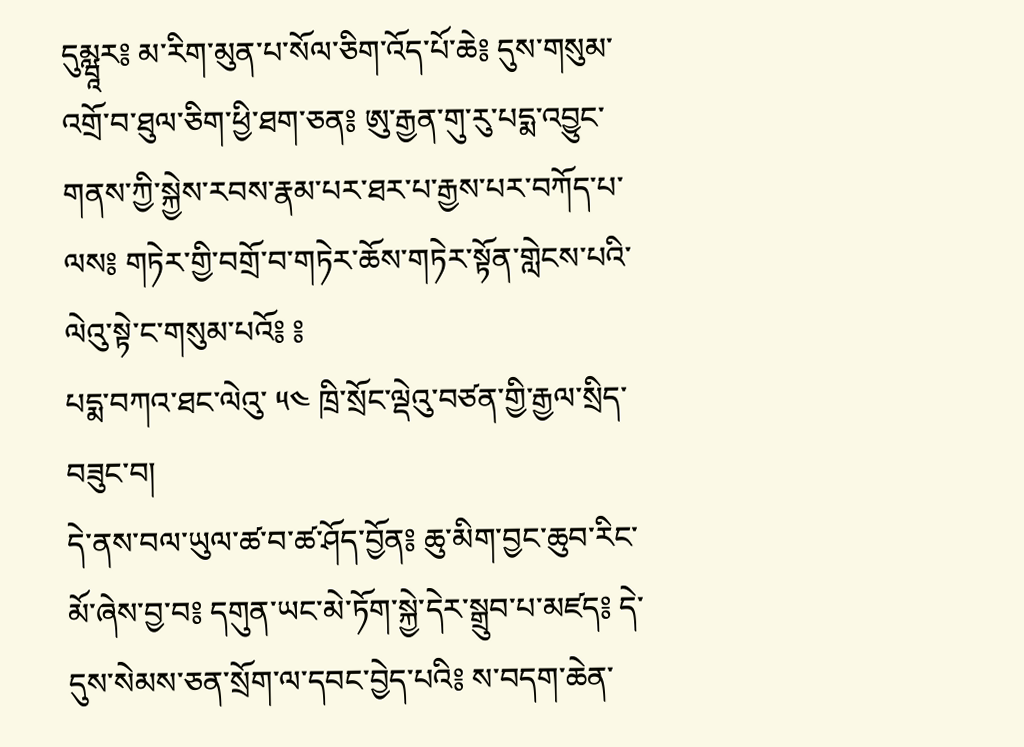དུམྺཱར༔ མ་རིག་མུན་པ་སོལ་ཅིག་འོད་པོ་ཆེ༔ དུས་གསུམ་འགྲོ་བ་ཐུལ་ཅིག་ཕྱི་ཐག་ཅན༔ ཨུ་རྒྱན་གུ་རུ་པདྨ་འབྱུང་གནས་ཀྱི་སྐྱེས་རབས་རྣམ་པར་ཐར་པ་རྒྱས་པར་བཀོད་པ་ལས༔ གཏེར་གྱི་བགྲོ་བ་གཏེར་ཆོས་གཏེར་སྟོན་གླེངས་པའི་ལེའུ་སྟེ་ང་གསུམ་པའོ༔ ༔
པདྨ་བཀའ་ཐང་ལེའུ་ ༥༤ ཁྲི་སྲོང་ལྡེའུ་བཙན་གྱི་རྒྱལ་སྲིད་བཟུང་བ།
དེ་ནས་བལ་ཡུལ་ཚ་བ་ཚ་ཤོད་བྱོན༔ ཆུ་མིག་བྱང་ཆུབ་རིང་མོ་ཞེས་བྱ་བ༔ དགུན་ཡང་མེ་ཏོག་སྐྱེ་དེར་སྒྲུབ་པ་མཛད༔ དེ་དུས་སེམས་ཅན་སྲོག་ལ་དབང་བྱེད་པའི༔ ས་བདག་ཆེན་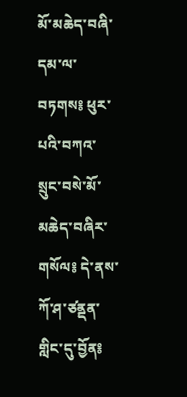མོ་མཆེད་བཞི་དམ་ལ་བཏགས༔ ཕུར་པའི་བཀའ་སྲུང་བསེ་མོ་མཆེད་བཞིར་གསོལ༔ དེ་ནས་ཀོ་ཤ་ཙནྡན་གླིང་དུ་བྱོན༔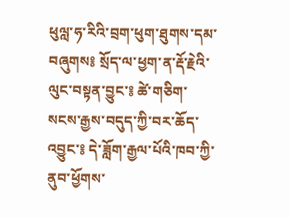ཕུལླ་ཧ་རིའི་བྲག་ཕུག་ཐུགས་དམ་བཞུགས༔ སྲོད་ལ་ཕྱག་ན་རྡོ་རྗེའི་ལུང་བསྟན་བྱུང་༔ ཚེ་གཅིག་སངས་རྒྱས་བདུད་ཀྱི་བར་ཆོད་འབྱུང་༔ དེ་ཟློག་རྒྱལ་པོའི་ཁབ་ཀྱི་ནུབ་ཕྱོགས་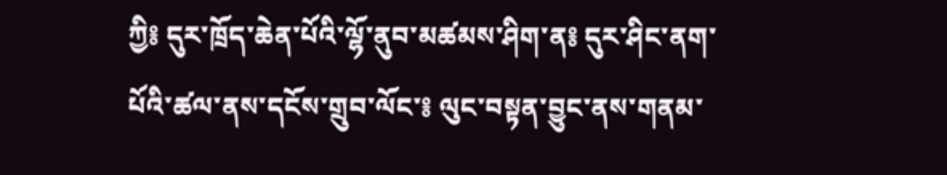ཀྱི༔ དུར་ཁྲོད་ཆེན་པོའི་ལྷོ་ནུབ་མཚམས་ཤིག་ན༔ དུར་ཤིང་ནག་པོའི་ཚལ་ནས་དངོས་གྲུབ་ལོང་༔ ལུང་བསྟན་བྱུང་ནས་གནམ་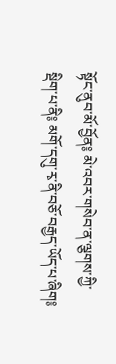སྟོང་ནུབ་མོ་བྱོན༔ མེ་འབར་གསེབ་ན་ལྕགས་ཀྱི་སྡིག་པ་ནི༔ མགོ་དགུ་རྭ་ནི་བཅོ་བརྒྱད་ཡོད་པ་ཞིག༔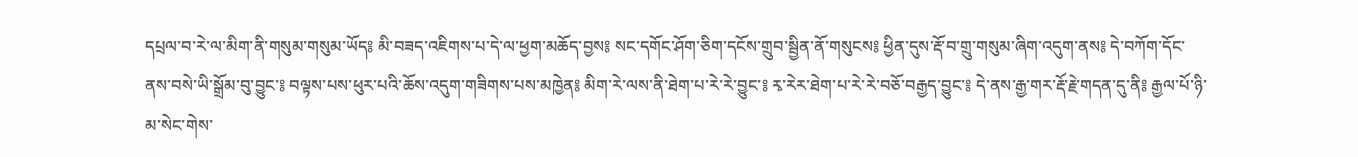དཔྲལ་བ་རེ་ལ་མིག་ནི་གསུམ་གསུམ་ཡོད༔ མི་བཟད་འཇིགས་པ་དེ་ལ་ཕྱག་མཆོད་བྱས༔ སང་དགོང་ཤོག་ཅིག་དངོས་གྲུབ་སྦྱིན་ནོ་གསུངས༔ ཕྱིན་དུས་རྡོ་བ་གྲུ་གསུམ་ཞིག་འདུག་ནས༔ དེ་བཀོག་དོང་ནས་བསེ་ཡི་སྒྲོམ་བུ་བྱུང་༔ བལྟས་པས་ཕུར་པའི་ཆོས་འདུག་གཟིགས་པས་མཁྱེན༔ མིག་རེ་ལས་ནི་ཐེག་པ་རེ་རེ་བྱུང་༔ རྭ་རེར་ཐེག་པ་རེ་རེ་བཅོ་བརྒྱད་བྱུང་༔ དེ་ནས་རྒྱ་གར་རྡོ་རྗེ་གདན་དུ་ནི༔ རྒྱལ་པོ་ཉི་མ་སེང་གེས་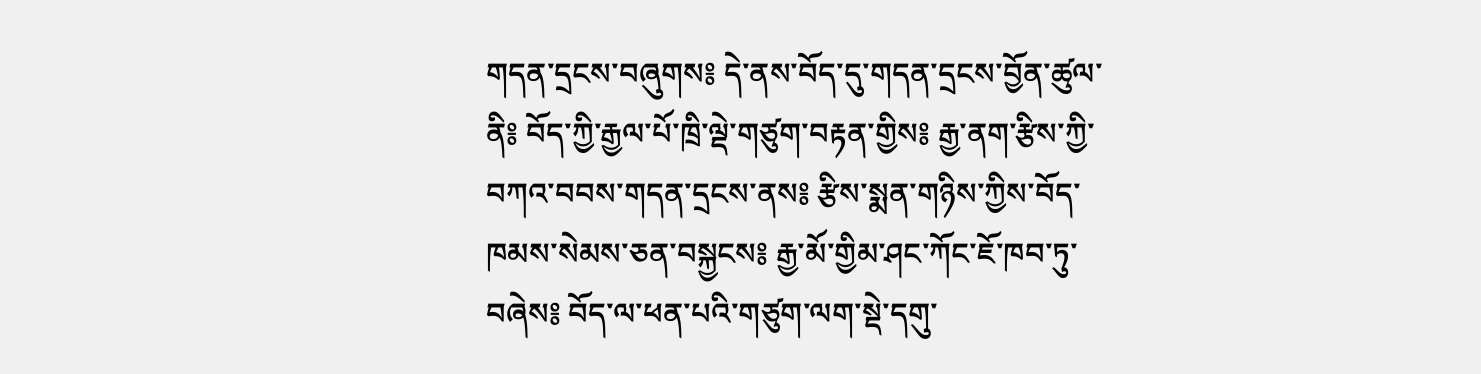གདན་དྲངས་བཞུགས༔ དེ་ནས་བོད་དུ་གདན་དྲངས་བྱོན་ཚུལ་ནི༔ བོད་ཀྱི་རྒྱལ་པོ་ཁྲི་ལྡེ་གཙུག་བརྟན་གྱིས༔ རྒྱ་ནག་རྩིས་ཀྱི་བཀའ་བབས་གདན་དྲངས་ནས༔ རྩིས་སྨན་གཉིས་ཀྱིས་བོད་ཁམས་སེམས་ཅན་བསྐྱངས༔ རྒྱ་མོ་གྱིམ་ཤང་ཀོང་ཇོ་ཁབ་ཏུ་བཞེས༔ བོད་ལ་ཕན་པའི་གཙུག་ལག་སྡེ་དགུ་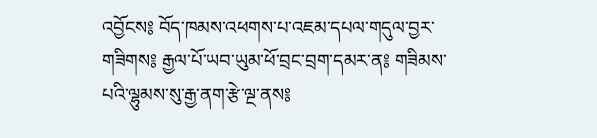འབྱོངས༔ བོད་ཁམས་འཕགས་པ་འཇམ་དཔལ་གདུལ་བྱར་གཟིགས༔ རྒྱལ་པོ་ཡབ་ཡུམ་ཕོ་བྲང་བྲག་དམར་ན༔ གཟིམས་པའི་ལྷུམས་སུ་རྒྱ་ནག་རྩེ་ལྔ་ནས༔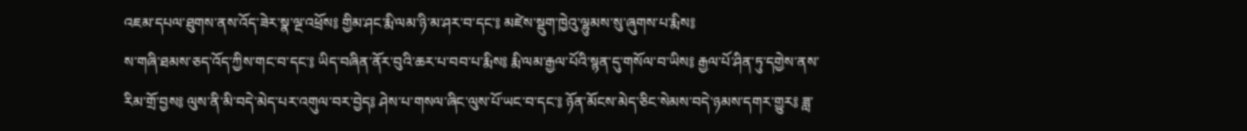འཇམ་དཔལ་ཐུགས་ནས་འོད་ཟེར་སྣ་ལྔ་འཕྲོས༔ གྱིམ་ཤང་རྨི་ལམ་ཉི་མ་ཤར་བ་དང་༔ མཛེས་སྡུག་ཁྱེའུ་ལྷུམས་སུ་ཞུགས་པ་རྨིས༔
ས་གཞི་ཐམས་ཅད་འོད་ཀྱིས་གང་བ་དང་༔ ཡིད་བཞིན་ནོར་བུའི་ཆར་པ་བབ་པ་རྨིས༔ རྨི་ལམ་རྒྱལ་པོའི་སྙན་དུ་གསོལ་བ་ཡིས༔ རྒྱལ་པོ་ཤིན་ཏུ་དགྱེས་ནས་རིམ་གྲོ་བྱས༔ ལུས་ནི་མི་བདེ་མེད་པར་འགུལ་བར་བྱེད༔ ཤེས་པ་གསལ་ཞིང་ལུས་པོ་ཡང་བ་དང་༔ ཉོན་མོངས་མེད་ཅིང་སེམས་བདེ་ཉམས་དགར་གྱུར༔ ཟླ་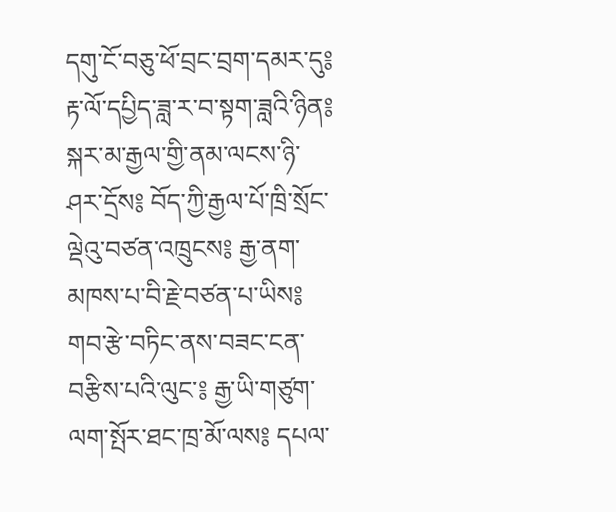དགུ་ངོ་བཅུ་ཕོ་བྲང་བྲག་དམར་དུ༔ རྟ་ལོ་དཔྱིད་ཟླ་ར་བ་སྟག་ཟླའི་ཉིན༔ སྐར་མ་རྒྱལ་གྱི་ནམ་ལངས་ཉི་ཤར་དྲོས༔ བོད་ཀྱི་རྒྱལ་པོ་ཁྲི་སྲོང་ལྡེའུ་བཙན་འཁྲུངས༔ རྒྱ་ནག་མཁས་པ་བི་རྗེ་བཙན་པ་ཡིས༔ གབ་རྩེ་བཏིང་ནས་བཟང་ངན་བརྩིས་པའི་ལུང་༔ རྒྱ་ཡི་གཙུག་ལག་སྤོར་ཐང་ཁྲ་མོ་ལས༔ དཔལ་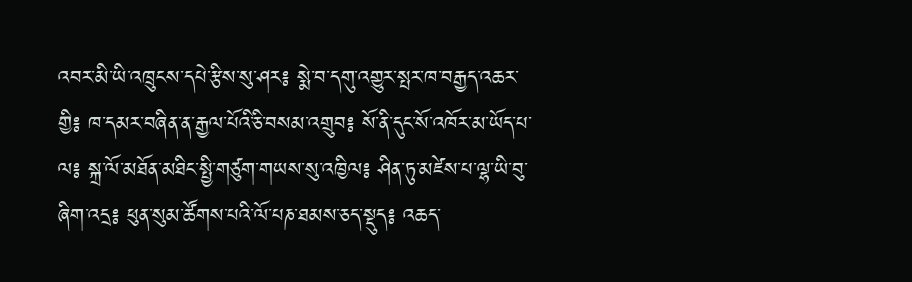འབར་མི་ཡི་འཁྲུངས་དཔེ་རྩིས་སུ་ཤར༔ སྨེ་བ་དགུ་འགྱུར་སྤར་ཁ་བརྒྱད་འཆར་གྱི༔ ཁ་དམར་བཞིན་ན་རྒྱལ་པོའི་ཅི་བསམ་འགྲུབ༔ སོ་ནི་དུང་སོ་འཁོར་མ་ཡོད་པ་ལ༔ སྐྲ་ལོ་མཐོན་མཐིང་སྤྱི་གཙུག་གཡས་སུ་འཁྱིལ༔ ཤིན་ཏུ་མཛེས་པ་ལྷ་ཡི་བུ་ཞིག་འདྲ༔ ཕུན་སུམ་ཚོགས་པའི་ལོ་པཎ་ཐམས་ཅད་སྡུད༔ འཆད་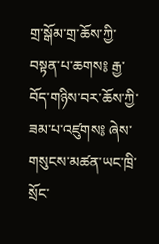གྲ་སྒོམ་གྲ་ཆོས་ཀྱི་བསྟན་པ་ཆགས༔ རྒྱ་བོད་གཉིས་བར་ཆོས་ཀྱི་ཟམ་པ་འཛུགས༔ ཞེས་གསུངས་མཚན་ཡང་ཁྲི་སྲོང་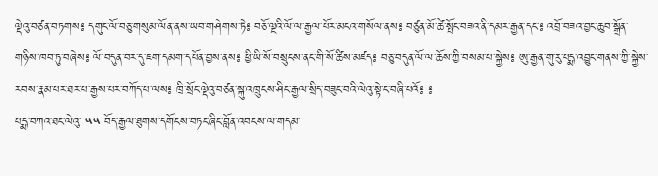ལྡེའུ་བཙན་བཏགས༔ དགུང་ལོ་བཅུ་གསུམ་ལོན་ནས་ཡབ་གཤེགས་ཏེ༔ བཅོ་ལྔའི་ལོ་ལ་རྒྱལ་པོར་མངའ་གསོལ་ནས༔ བཙུན་མོ་ཚེ་སྤོང་བཟའ་ནི་དམར་རྒྱན་དང་༔ འབྲོ་བཟའ་བྱང་ཆུབ་སྒྲོན་གཉིས་ཁབ་ཏུ་བཞེས༔ ལོ་བདུན་བར་དུ་ཇག་དམག་དཔོན་བྱས་ནས༔ ཕྱི་ཡི་སོ་བསྲུངས་ནང་གི་སོ་ཚིས་མཛད༔ བཅུ་བདུན་ལོ་ལ་ཆོས་ཀྱི་བསམ་པ་སྐྱེས༔ ཨུ་རྒྱན་གུ་རུ་པདྨ་འབྱུང་གནས་ཀྱི་སྐྱེས་རབས་རྣམ་པར་ཐར་པ་རྒྱས་པར་བཀོད་པ་ལས༔ ཁྲི་སྲོང་ལྡེའུ་བཙན་སྐུ་འཁྲུངས་ཤིང་རྒྱལ་སྲིད་བཟུང་བའི་ལེའུ་སྟེ་ང་བཞི་པའོ༔ ༔
པདྨ་བཀའ་ཐང་ལེའུ་ ༥༥ བོད་རྒྱལ་ཐུགས་དགོངས་བཏང་ཞིང་བློན་འབངས་ལ་གདམ་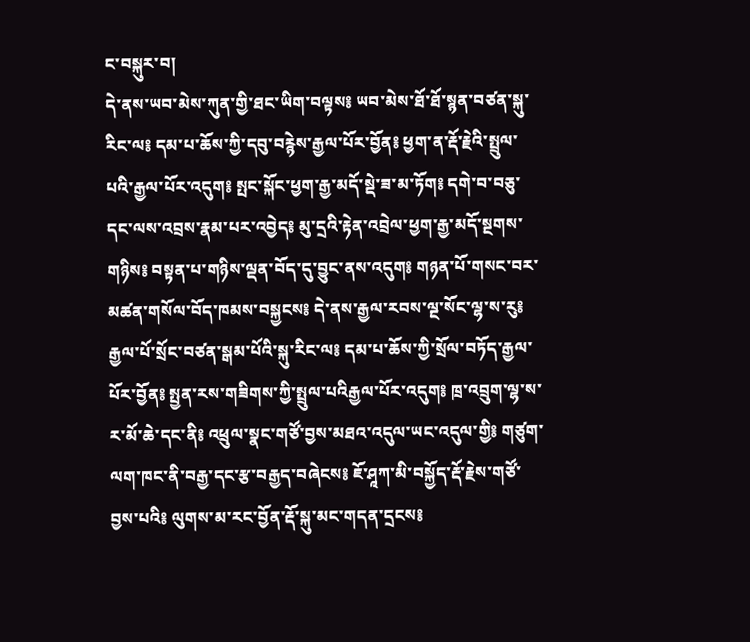ང་བསྐུར་བ།
དེ་ནས་ཡབ་མེས་ཀུན་གྱི་ཐང་ཡིག་བལྟས༔ ཡབ་མེས་ཐོ་ཐོ་སྙན་བཙན་སྐུ་རིང་ལ༔ དམ་པ་ཆོས་ཀྱི་དབུ་བརྙེས་རྒྱལ་པོར་བྱོན༔ ཕྱག་ན་རྡོ་རྗེའི་སྤྲུལ་པའི་རྒྱལ་པོར་འདུག༔ སྤང་སྐོང་ཕྱག་རྒྱ་མདོ་སྡེ་ཟ་མ་ཏོག༔ དགེ་བ་བཅུ་དང་ལས་འབྲས་རྣམ་པར་འབྱེད༔ མུ་དྲའི་རྟེན་འབྲེལ་ཕྱག་རྒྱ་མདོ་སྔགས་གཉིས༔ བསྟན་པ་གཉིས་ལྡན་བོད་དུ་བྱུང་ནས་འདུག༔ གཉན་པོ་གསང་བར་མཚན་གསོལ་བོད་ཁམས་བསྐྱངས༔ དེ་ནས་རྒྱལ་རབས་ལྔ་སོང་ལྷ་ས་རུ༔ རྒྱལ་པོ་སྲོང་བཙན་སྒམ་པོའི་སྐུ་རིང་ལ༔ དམ་པ་ཆོས་ཀྱི་སྲོལ་བཏོད་རྒྱལ་པོར་བྱོན༔ སྤྱན་རས་གཟིགས་ཀྱི་སྤྲུལ་པའིརྒྱལ་པོར་འདུག༔ ཁྲ་འབྲུག་ལྷ་ས་ར་མོ་ཆེ་དང་ནི༔ འཕྲུལ་སྣང་གཙོ་བྱས་མཐའ་འདུལ་ཡང་འདུལ་གྱི༔ གཙུག་ལག་ཁང་ནི་བརྒྱ་དང་རྩ་བརྒྱད་བཞེངས༔ ཇོ་ཤཱཀ་མི་བསྐྱོད་རྡོ་རྗེས་གཙོ་བྱས་པའི༔ ལུགས་མ་རང་བྱོན་རྡོ་སྐུ་མང་གདན་དྲངས༔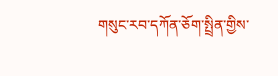གསུང་རབ་དཀོན་ཅོག་སྤྲིན་གྱིས་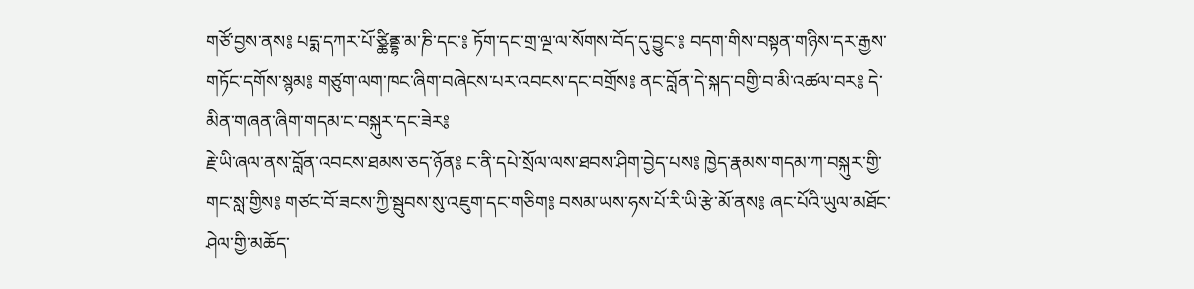གཙོ་བྱས་ནས༔ པདྨ་དཀར་པོ་ཙྪིནྡྷ་མ་ཎི་དང་༔ ཏོག་དང་གྲ་ལྔ་ལ་སོགས་བོད་དུ་བྱུང་༔ བདག་གིས་བསྟན་གཉིས་དར་རྒྱས་གཏོང་དགོས་སྙམ༔ གཙུག་ལག་ཁང་ཞིག་བཞེངས་པར་འབངས་དང་བགྲོས༔ ནང་བློན་དེ་སྐད་བགྱི་བ་མི་འཚལ་བར༔ དེ་མིན་གཞན་ཞིག་གདམ་ང་བསྐུར་དང་ཟེར༔
རྗེ་ཡི་ཞལ་ནས་བློན་འབངས་ཐམས་ཅད་ཉོན༔ ང་ནི་དཔེ་སྲོལ་ལས་ཐབས་ཤིག་བྱེད་པས༔ ཁྱེད་རྣམས་གདམ་ཀ་བསྐུར་གྱི་གང་སླ་གྱིས༔ གཙང་བོ་ཟངས་ཀྱི་སྦུབས་སུ་འཇུག་དང་གཅིག༔ བསམ་ཡས་ཧས་པོ་རི་ཡི་རྩེ་མོ་ནས༔ ཞང་པོའི་ཡུལ་མཐོང་ཤེལ་གྱི་མཆོད་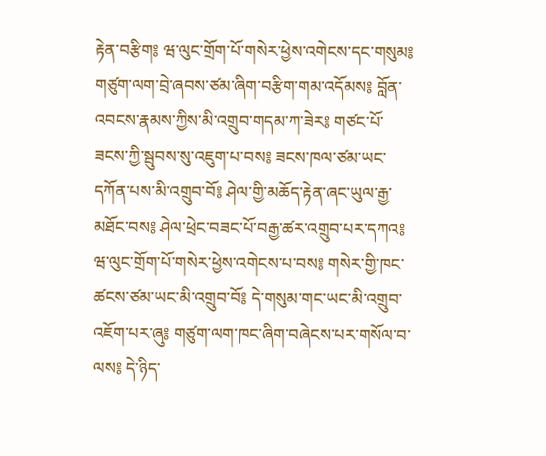རྟེན་བརྩིག༔ ཝ་ལུང་གྲོག་པོ་གསེར་ཕྱེས་འགེངས་དང་གསུམ༔ གཙུག་ལག་བྲེ་ཞབས་ཙམ་ཞིག་བརྩིག་གམ་འདོམས༔ བློན་འབངས་རྣམས་ཀྱིས་མི་འགྲུབ་གདམ་ཀ་ཟེར༔ གཙང་པོ་ཟངས་ཀྱི་སྦུབས་སུ་འཇུག་པ་བས༔ ཟངས་ཁལ་ཙམ་ཡང་དཀོན་པས་མི་འགྲུབ་བོ༔ ཤེལ་གྱི་མཆོད་རྟེན་ཞང་ཡུལ་རྒྱ་མཐོང་བས༔ ཤེལ་ཕྲེང་བཟང་པོ་བརྒྱ་ཚར་འགྲུབ་པར་དཀའ༔ ཝ་ལུང་གྲོག་པོ་གསེར་ཕྱེས་འགེངས་པ་བས༔ གསེར་གྱི་ཁང་ཚངས་ཙམ་ཡང་མི་འགྲུབ་བོ༔ དེ་གསུམ་གང་ཡང་མི་འགྲུབ་འཇོག་པར་ཞུ༔ གཙུག་ལག་ཁང་ཞིག་བཞེངས་པར་གསོལ་བ་ལས༔ དེ་ཉིད་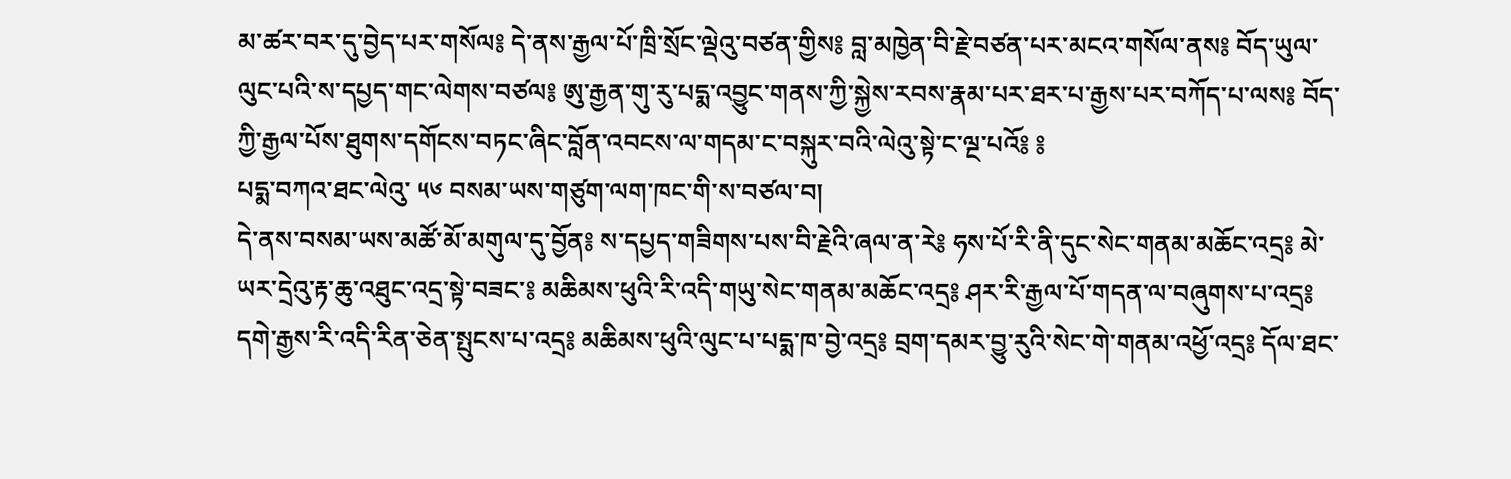མ་ཚར་བར་དུ་བྱེད་པར་གསོལ༔ དེ་ནས་རྒྱལ་པོ་ཁྲི་སྲོང་ལྡེའུ་བཙན་གྱིས༔ བླ་མཁྱེན་བི་རྗེ་བཙན་པར་མངའ་གསོལ་ནས༔ བོད་ཡུལ་ལུང་པའི་ས་དཔྱད་གང་ལེགས་བཙལ༔ ཨུ་རྒྱན་གུ་རུ་པདྨ་འབྱུང་གནས་ཀྱི་སྐྱེས་རབས་རྣམ་པར་ཐར་པ་རྒྱས་པར་བཀོད་པ་ལས༔ བོད་ཀྱི་རྒྱལ་པོས་ཐུགས་དགོངས་བཏང་ཞིང་བློན་འབངས་ལ་གདམ་ང་བསྐུར་བའི་ལེའུ་སྟེ་ང་ལྔ་པའོ༔ ༔
པདྨ་བཀའ་ཐང་ལེའུ་ ༥༦ བསམ་ཡས་གཙུག་ལག་ཁང་གི་ས་བཙལ་བ།
དེ་ནས་བསམ་ཡས་མཚོ་མོ་མགུལ་དུ་བྱོན༔ ས་དཔྱད་གཟིགས་པས་བི་རྗེའི་ཞལ་ན་རེ༔ ཧས་པོ་རི་ནི་དུང་སེང་གནམ་མཆོང་འདྲ༔ མེ་ཡར་དྲེའུ་རྟ་ཆུ་འཐུང་འདྲ་སྟེ་བཟང་༔ མཆིམས་ཕུའི་རི་འདི་གཡུ་སེང་གནམ་མཆོང་འདྲ༔ ཤར་རི་རྒྱལ་པོ་གདན་ལ་བཞུགས་པ་འདྲ༔ དགེ་རྒྱས་རི་འདི་རིན་ཅེན་སྤུངས་པ་འདྲ༔ མཆིམས་ཕུའི་ལུང་པ་པདྨ་ཁ་བྱེ་འདྲ༔ བྲག་དམར་བྱུ་རུའི་སེང་གེ་གནམ་འཕྱོ་འདྲ༔ དོལ་ཐང་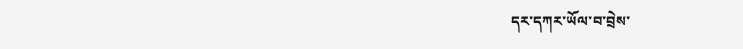དར་དཀར་ཡོལ་བ་བྲེས་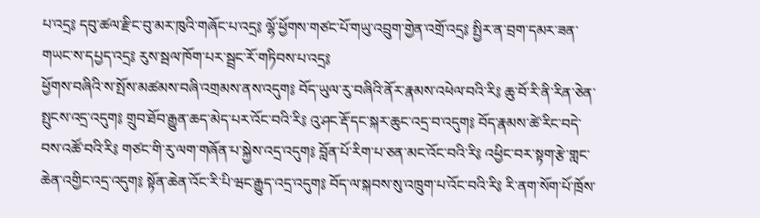པ་འདྲ༔ དབུ་ཚལ་རྫིང་བུ་མར་ཁུའི་གཞོང་པ་འདྲ༔ ལྷོ་ཕྱོགས་གཙང་པོ་གཡུ་འབྲུག་གྱེན་འགྲོ་འདྲ༔ སྤྱིར་ན་བྲག་དམར་ཟན་གཡང་ས་དཔྱད་འདྲ༔ རུས་སྦལ་ཁོག་པར་སྦྲང་རོ་གཏིབས་པ་འདྲ༔
ཕྱོགས་བཞིའི་ས་སྤོས་མཚམས་བཞི་འགྲམས་ནས་འདུག༔ བོད་ཡུལ་རུ་བཞིའི་ནོར་རྣམས་འཕེལ་བའི་རི༔ ཆུ་བོ་རི་ནི་རིན་ཅེན་སྤུངས་འདྲ་འདུག༔ གྲུབ་ཐོབ་རྒྱུན་ཆད་མེད་པར་འོང་བའི་རི༔ འུ་ཤང་རྡོ་དང་སྐར་ཆུང་འདྲ་བ་འདུག༔ བོད་རྣམས་ཚེ་རིང་བདེ་བས་འཚོ་བའི་རི༔ གཙང་གི་རུ་ལག་གཞོན་པ་སྐྱེས་འདྲ་འདུག༔ བློན་པོ་རིག་པ་ཅན་མང་འོང་བའི་རི༔ འཕྱིང་བར་སྟག་རྩེ་གླང་ཆེན་འགྱིང་འདྲ་འདུག༔ སྟོན་ཆེན་འོང་རི་པི་ཝང་རྒྱུད་འདྲ་འདུག༔ བོད་ལ་སྐབས་སུ་འཁྲུག་པ་འོང་བའི་རི༔ རི་ནག་སོག་པོ་ཁྲོས་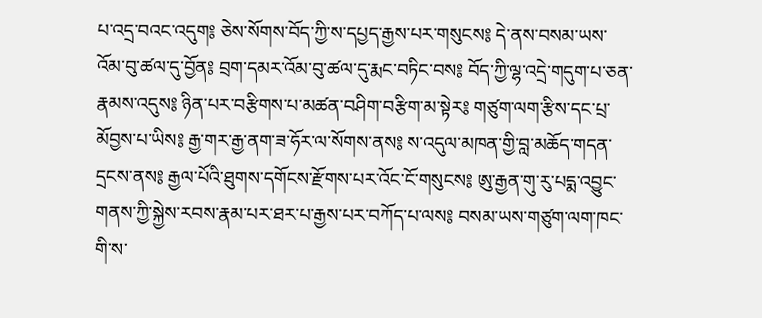པ་འདྲ་བའང་འདུག༔ ཅེས་སོགས་བོད་ཀྱི་ས་དཔྱད་རྒྱས་པར་གསུངས༔ དེ་ནས་བསམ་ཡས་འོམ་བུ་ཚལ་དུ་བྱོན༔ བྲག་དམར་འོམ་བུ་ཚལ་དུ་རྨང་བཏིང་བས༔ བོད་ཀྱི་ལྷ་འདྲེ་གདུག་པ་ཅན་རྣམས་འདུས༔ ཉིན་པར་བརྩིགས་པ་མཚན་བཤིག་བརྩིག་མ་སྟེར༔ གཙུག་ལག་རྩིས་དང་པྲ་མོབྱས་པ་ཡིས༔ རྒྱ་གར་རྒྱ་ནག་ཟ་ཧོར་ལ་སོགས་ནས༔ ས་འདུལ་མཁན་གྱི་བླ་མཆོད་གདན་དྲངས་ནས༔ རྒྱལ་པོའི་ཐུགས་དགོངས་རྫོགས་པར་འོང་ངོ་གསུངས༔ ཨུ་རྒྱན་གུ་རུ་པདྨ་འབྱུང་གནས་ཀྱི་སྐྱེས་རབས་རྣམ་པར་ཐར་པ་རྒྱས་པར་བཀོད་པ་ལས༔ བསམ་ཡས་གཙུག་ལག་ཁང་གི་ས་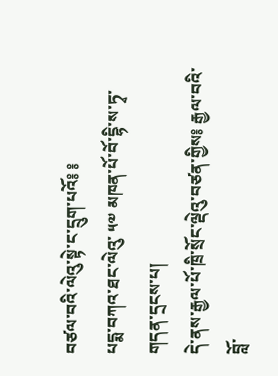བཙལ་བའི་ལེའུ་སྟེ་ང་དྲུག་པའོ༔ ༔
པདྨ་བཀའ་ཐང་ལེའུ་ ༥༧ མཁན་པོ་བོ་དྷི་ས་ཏྭ་གདན་དྲངས་པ།
དེ་ནས་རྒྱལ་པོ་ཁྲི་སྲོང་ལྡེའུ་བཙན་གྱིས༔ རྒྱལ་བའི་བློ་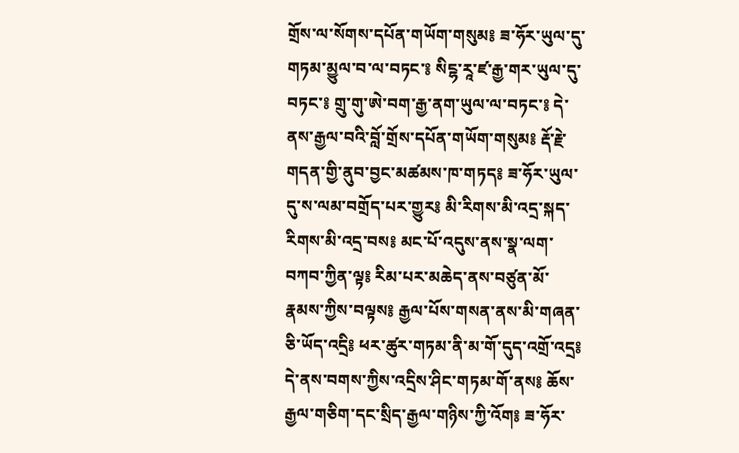གྲོས་ལ་སོགས་དཔོན་གཡོག་གསུམ༔ ཟ་ཧོར་ཡུལ་དུ་གཏམ་མྱུལ་བ་ལ་བཏང་༔ སིངྷ་རཱ་ཛ་རྒྱ་གར་ཡུལ་དུ་བཏང་༔ གྲུ་གུ་ཨེ་བག་རྒྱ་ནག་ཡུལ་ལ་བཏང་༔ དེ་ནས་རྒྱལ་བའི་བློ་གྲོས་དཔོན་གཡོག་གསུམ༔ རྡོ་རྗེ་གདན་གྱི་ནུབ་བྱང་མཚམས་ཁ་གཏད༔ ཟ་ཧོར་ཡུལ་དུ་ས་ལམ་བགྲོད་པར་གྱུར༔ མི་རིགས་མི་འདྲ་སྐད་རིགས་མི་འདྲ་བས༔ མང་པོ་འདུས་ནས་སྣ་ལག་བཀབ་ཀྱིན་ལྟ༔ རིམ་པར་མཆེད་ནས་བཙུན་མོ་རྣམས་ཀྱིས་བལྟས༔ རྒྱལ་པོས་གསན་ནས་མི་གཞན་ཅི་ཡོད་འདྲི༔ ཕར་ཚུར་གཏམ་ནི་མ་གོ་དུད་འགྲོ་འདྲ༔ དེ་ནས་བགས་ཀྱིས་འདྲིས་ཤིང་གཏམ་གོ་ནས༔ ཆོས་རྒྱལ་གཅིག་དང་སྲིད་རྒྱལ་གཉིས་ཀྱི་འོག༔ ཟ་ཧོར་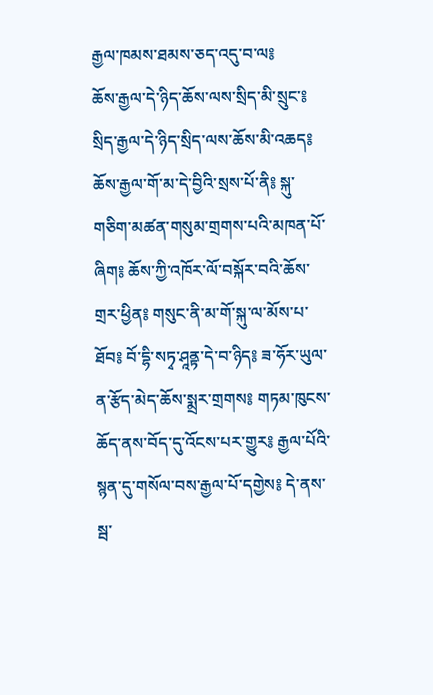རྒྱལ་ཁམས་ཐམས་ཅད་འདུ་བ་ལ༔
ཆོས་རྒྱལ་དེ་ཉིད་ཆོས་ལས་སྲིད་མི་སྲུང་༔ སྲིད་རྒྱལ་དེ་ཉིད་སྲིད་ལས་ཆོས་མི་འཆད༔ ཆོས་རྒྱལ་གོ་མ་དེ་བྱིའི་སྲས་པོ་ནི༔ སྐུ་གཅིག་མཚན་གསུམ་གྲགས་པའི་མཁན་པོ་ཞིག༔ ཆོས་ཀྱི་འཁོར་ལོ་བསྐོར་བའི་ཆོས་གྲར་ཕྱིན༔ གསུང་ནི་མ་གོ་སྐུ་ལ་མོས་པ་ཐོབ༔ བོ་དྷི་སཏྭ་ཤཱནྟ་དེ་བ་ཉིད༔ ཟ་ཧོར་ཡུལ་ན་རྩོད་མེད་ཆོས་སྨྲར་གྲགས༔ གཏམ་ཁུངས་ཆོད་ནས་བོད་དུ་འོངས་པར་གྱུར༔ རྒྱལ་པོའི་སྙན་དུ་གསོལ་བས་རྒྱལ་པོ་དགྱེས༔ དེ་ནས་སྦ་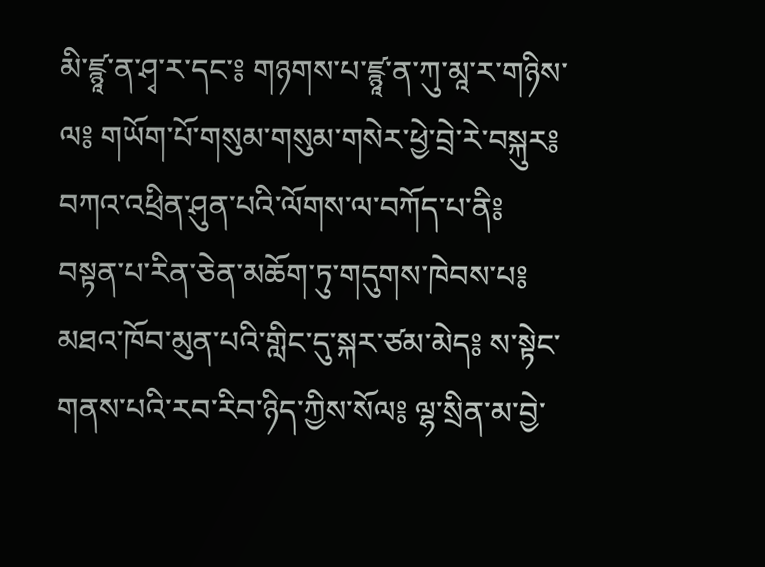མི་ཛྙཱ་ན་ཤྭ་ར་དང་༔ གཉགས་པ་ཛྙཱ་ན་ཀུ་མཱ་ར་གཉིས་ལ༔ གཡོག་པོ་གསུམ་གསུམ་གསེར་ཕྱེ་བྲེ་རེ་བསྐུར༔ བཀའ་འཕྲིན་ཤུན་པའི་ལོགས་ལ་བཀོད་པ་ནི༔ བསྟན་པ་རིན་ཅེན་མཆོག་ཏུ་གདུགས་ཁེབས་པ༔ མཐའ་ཁོབ་མུན་པའི་གླིང་དུ་སྐར་ཙམ་མེད༔ ས་སྟེང་གནས་པའི་རབ་རིབ་ཉིད་ཀྱིས་སོལ༔ ལྷ་སྲིན་མ་བྱེ་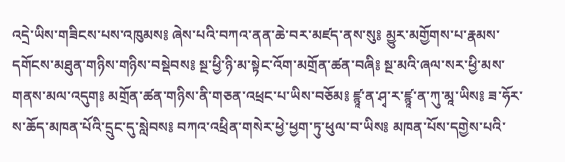འདྲེ་ཡིས་གཟིངས་པས་འཁུམས༔ ཞེས་པའི་བཀའ་ནན་ཆེ་བར་མཛད་ནས་སུ༔ མྱུར་མགྱོགས་པ་རྣམས་དགོངས་མཐུན་གཉིས་གཉིས་བསྡེབས༔ སྔ་ཕྱི་ཉི་མ་སྟེང་འོག་མགྲོན་ཚན་བཞི༔ སྔ་མའི་ཞལ་སར་ཕྱི་མས་གནས་མལ་འདུག༔ མགྲོན་ཚན་གཉིས་ནི་གཅན་འཕྲང་པ་ཡིས་བཅོམ༔ ཛྙཱ་ན་ཤྭ་ར་ཛྙཱ་ན་ཀུ་མཱ་ཡིས༔ ཟ་ཧོར་ས་ཆོད་མཁན་པོའི་དྲུང་དུ་སླེབས༔ བཀའ་འཕྲིན་གསེར་ཕྱེ་ཕྱག་ཏུ་ཕུལ་བ་ཡིས༔ མཁན་པོས་དགྱེས་པའི་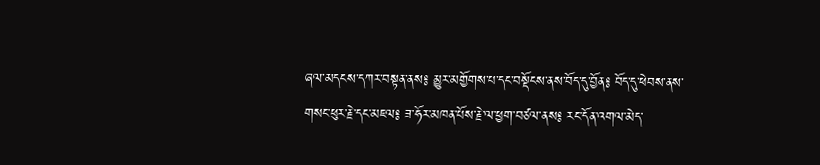ཞལ་མདངས་དཀར་བསྟན་ནས༔ མྱུར་མགྱོགས་པ་དང་བསྡོངས་ནས་བོད་དུ་བྱོན༔ བོད་དུ་ཕེབས་ནས་གསང་ཕུར་རྗེ་དང་མཇལ༔ ཟ་ཧོར་མཁན་པོས་རྗེ་ལ་ཕྱག་བཙལ་ནས༔ རང་དོན་འགལ་མེད་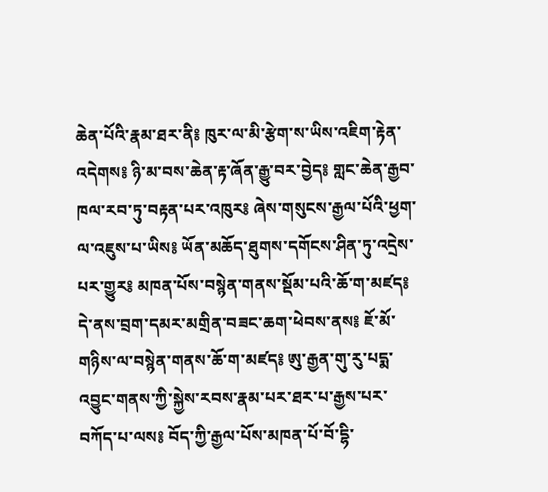ཆེན་པོའི་རྣམ་ཐར་ནི༔ ཁུར་ལ་མི་རྩེག་ས་ཡིས་འཇིག་རྟེན་འདེགས༔ ཉི་མ་བས་ཆེན་རྟ་ཞོན་རྒྱུ་བར་བྱེད༔ གླང་ཆེན་རྒྱབ་ཁལ་རབ་ཏུ་བརྟན་པར་འཁུར༔ ཞེས་གསུངས་རྒྱལ་པོའི་ཕྱག་ལ་འཇུས་པ་ཡིས༔ ཡོན་མཆོད་ཐུགས་དགོངས་ཤིན་ཏུ་འདྲེས་པར་གྱུར༔ མཁན་པོས་བསྙེན་གནས་སྡོམ་པའི་ཆོ་ག་མཛད༔ དེ་ནས་བྲག་དམར་མགྲིན་བཟང་ཆག་ཕེབས་ནས༔ ཇོ་མོ་གཉིས་ལ་བསྙེན་གནས་ཆོ་ག་མཛད༔ ཨུ་རྒྱན་གུ་རུ་པདྨ་འབྱུང་གནས་ཀྱི་སྐྱེས་རབས་རྣམ་པར་ཐར་པ་རྒྱས་པར་བཀོད་པ་ལས༔ བོད་ཀྱི་རྒྱལ་པོས་མཁན་པོ་བོ་དྷི་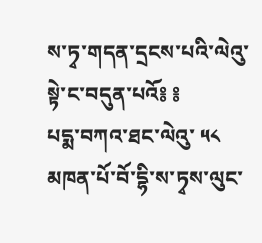ས་ཏྭ་གདན་དྲངས་པའི་ལེའུ་སྟེ་ང་བདུན་པའོ༔ ༔
པདྨ་བཀའ་ཐང་ལེའུ་ ༥༨ མཁན་པོ་བོ་དྷི་ས་ཏྭས་ལུང་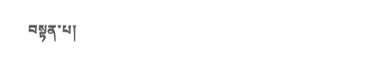བསྟན་པ།